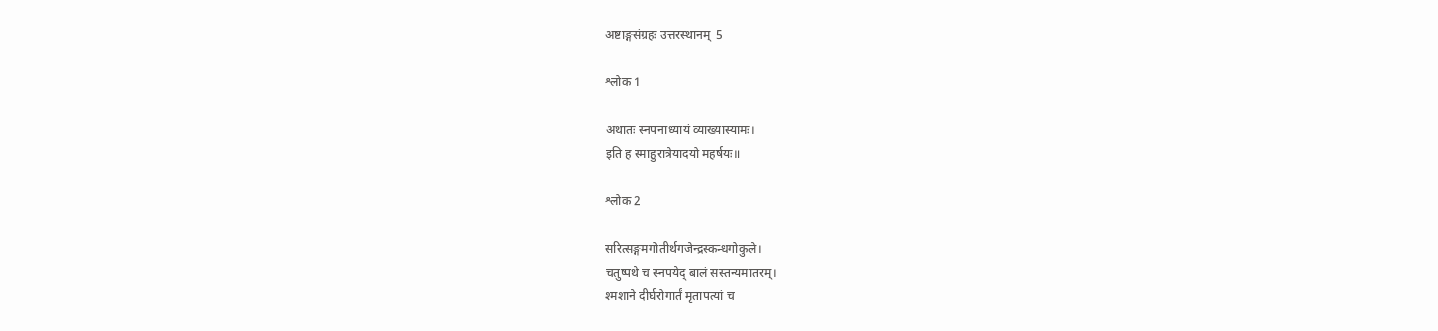अष्टाङ्गसंग्रहः उत्तरस्थानम्  5

श्लोक 1

अथातः स्नपनाध्यायं व्याख्यास्यामः।
इति ह स्माहुरात्रेयादयो महर्षयः॥

श्लोक 2

सरित्सङ्गमगोतीर्थगजेन्द्रस्कन्धगोकुले।
चतुष्पथे च स्नपयेद् बालं सस्तन्यमातरम्।
श्मशाने दीर्घरोगार्तं मृतापत्यां च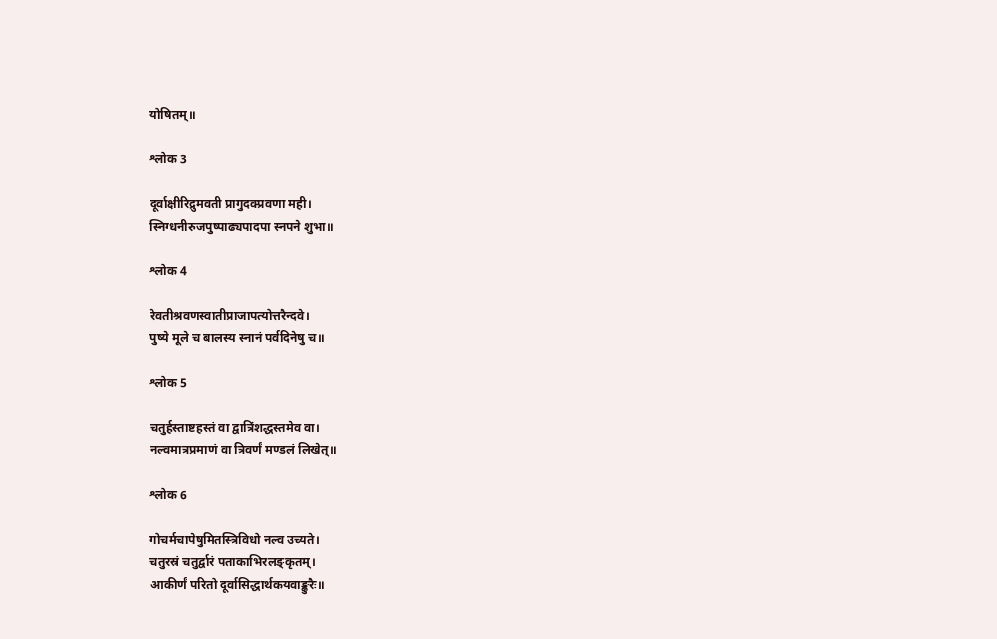योषितम्॥

श्लोक 3

दूर्वाक्षीरिद्रुमवती प्रागुदक्प्रवणा मही।
स्निग्धनीरुजपुष्पाढ्यपादपा स्नपने शुभा॥

श्लोक 4

रेवतीश्रवणस्वातीप्राजापत्योत्तरैन्दवे।
पुष्ये मूले च बालस्य स्नानं पर्वदिनेषु च॥

श्लोक 5

चतुर्हस्ताष्टहस्तं वा द्वात्रिंशद्धस्तमेव वा।
नल्वमात्रप्रमाणं वा त्रिवर्णं मण्डलं लिखेत्॥

श्लोक 6

गोचर्मचापेषुमितस्त्रिविधो नल्व उच्यते।
चतुरस्रं चतुर्द्वारं पताकाभिरलङ्कृतम्।
आकीर्णं परितो दूर्वासिद्धार्थकयवाङ्कुरैः॥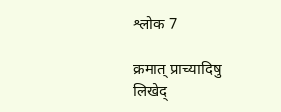श्लोक 7

क्रमात् प्राच्यादिषु लिखेद्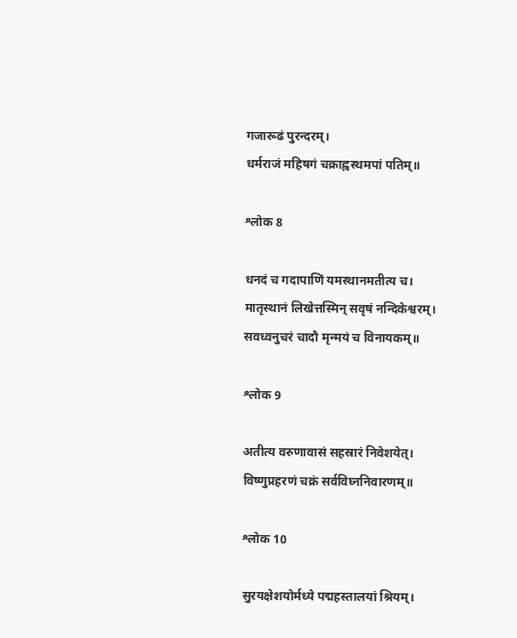गजारूढं पुरन्दरम्।
धर्मराजं महिषगं चक्राह्वस्थमपां पतिम्॥

श्लोक 8

धनदं च गदापाणिं यमस्थानमतीत्य च।
मातृस्थानं लिखेत्तस्मिन् सवृषं नन्दिकेश्वरम्।
सवध्वनुचरं चादौ मृन्मयं च विनायकम्॥

श्लोक 9

अतीत्य वरुणावासं सहस्रारं निवेशयेत्।
विष्णुप्रहरणं चक्रं सर्वविघ्ननिवारणम्॥

श्लोक 10

सुरयक्षेशयोर्मध्ये पद्महस्तालयां श्रियम्।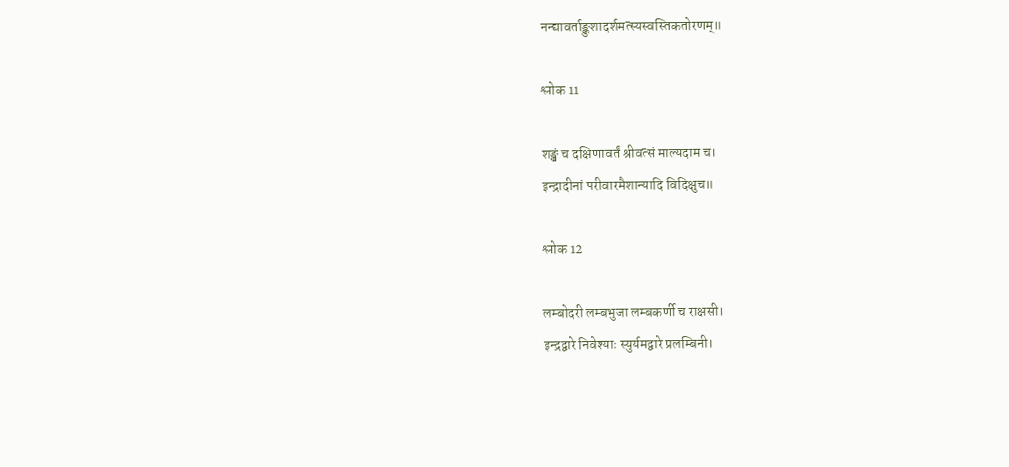नन्द्यावर्ताङ्कुशादर्शमत्स्यस्वस्तिकतोरणम्॥

श्लोक 11

शङ्खं च दक्षिणावर्तं श्रीवत्सं माल्यदाम च।
इन्द्रादीनां परीवारमैशान्यादि विदिक्षुच॥

श्लोक 12

लम्बोदरी लम्बभुजा लम्बकर्णी च राक्षसी।
इन्द्रद्वारे निवेश्याः स्युर्यमद्वारे प्रलम्बिनी।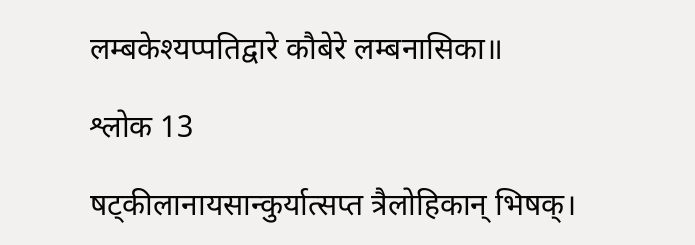लम्बकेश्यप्पतिद्वारे कौबेरे लम्बनासिका॥

श्लोक 13

षट्कीलानायसान्कुर्यात्सप्त त्रैलोहिकान् भिषक्।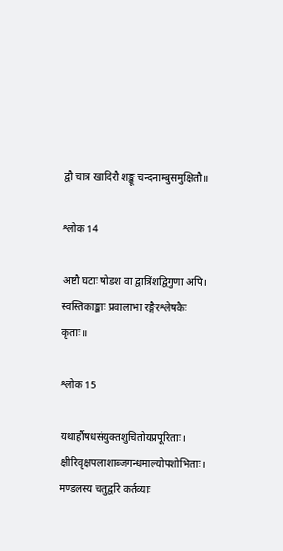द्वौ चात्र खादिरौ शङ्कू चन्दनाम्बुसमुक्षितौ॥

श्लोक 14

अष्टौ घटाः षोडश वा द्वात्रिंशद्विगुणा अपि।
स्वस्तिकाङ्काः प्रवालाभा रङ्गैरश्लेषकैः कृताः॥

श्लोक 15

यथार्हौषधसंयुक्तशुचितोयप्रपूरिताः।
क्षीरिवृक्षपलाशाब्जगन्धमाल्योपशोभिताः।
मण्डलस्य चतुर्द्वारे कर्तव्याः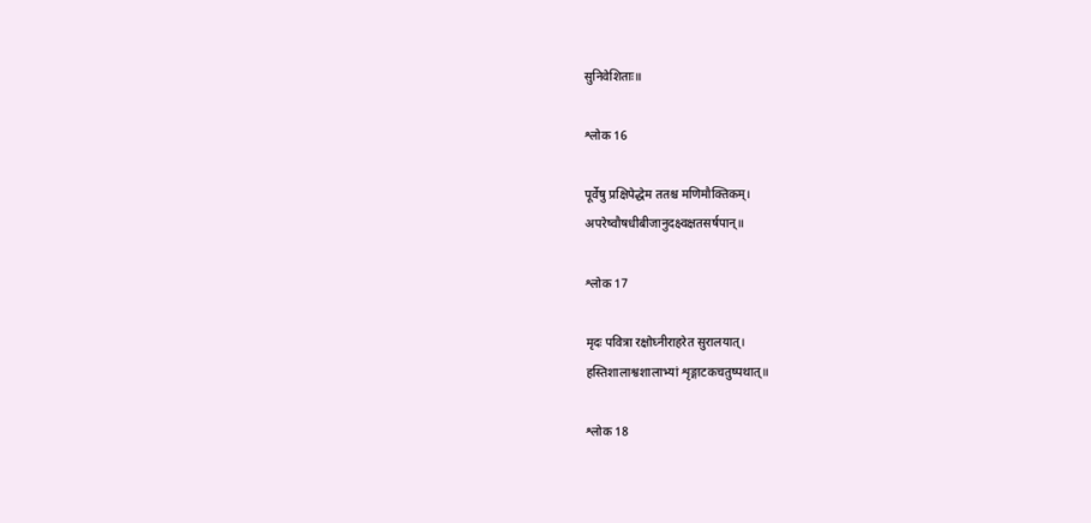सुनिवेशिताः॥

श्लोक 16

पूर्वेषु प्रक्षिपेद्धेम ततश्च मणिमौक्तिकम्।
अपरेष्वौषधीबीजानुदक्ष्वक्षतसर्षपान्॥

श्लोक 17

मृदः पवित्रा रक्षोघ्नीराहरेत सुरालयात्।
हस्तिशालाश्वशालाभ्यां शृङ्गाटकचतुष्पथात्॥

श्लोक 18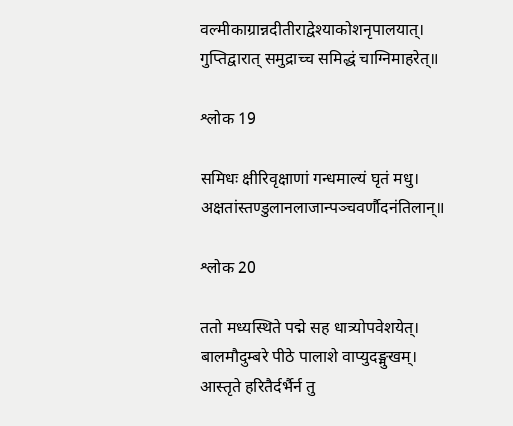वल्मीकाग्रान्नदीतीराद्वेश्याकोशनृपालयात्।
गुप्तिद्वारात् समुद्राच्च समिद्धं चाग्निमाहरेत्॥

श्लोक 19

समिधः क्षीरिवृक्षाणां गन्धमाल्यं घृतं मधु।
अक्षतांस्तण्डुलानलाजान्पञ्चवर्णौदनंतिलान्॥

श्लोक 20

ततो मध्यस्थिते पद्मे सह धात्र्योपवेशयेत्।
बालमौदुम्बरे पीठे पालाशे वाप्युदङ्मुखम्।
आस्तृते हरितैर्दर्भैर्न तु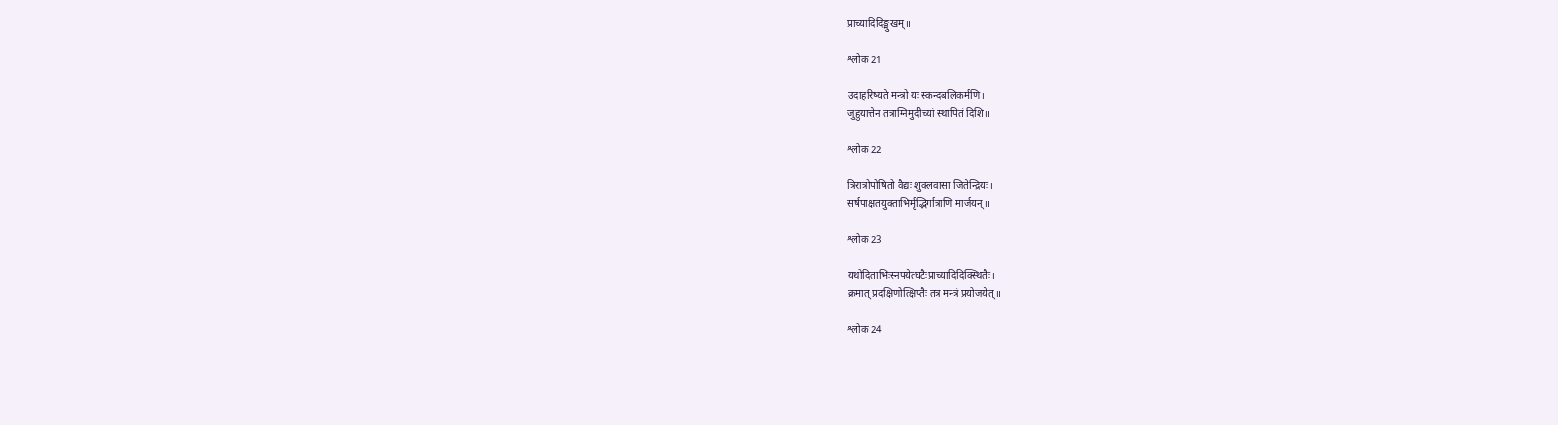प्राच्यादिदिङ्मुखम्॥

श्लोक 21

उदाहरिष्यते मन्त्रो यः स्कन्दबलिकर्मणि।
जुहुयात्तेन तत्राग्निमुदीच्यां स्थापितं दिशि॥

श्लोक 22

त्रिरात्रोपोषितो वैद्यः शुक्लवासा जितेन्द्रियः।
सर्षपाक्षतयुक्ताभिर्मृद्भिर्गात्राणि मार्जयन्॥

श्लोक 23

यथोदिताभिःस्नपयेत्घटैःप्राच्यादिदिक्स्थितैः।
क्रमात् प्रदक्षिणोत्क्षिप्तैः तत्र मन्त्रं प्रयोजयेत्॥

श्लोक 24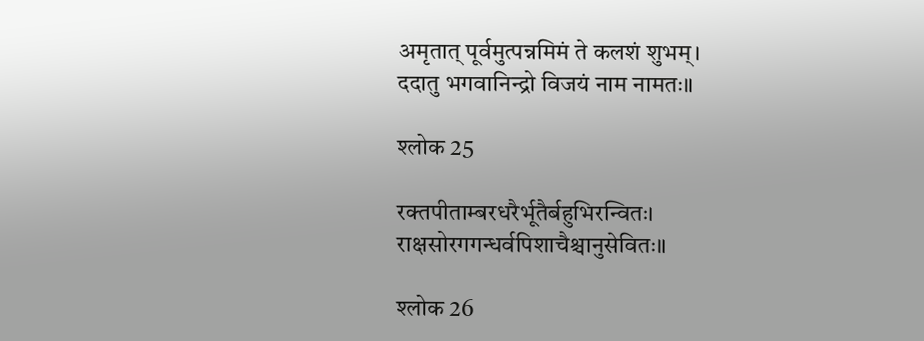अमृतात् पूर्वमुत्पन्नमिमं ते कलशं शुभम्।
ददातु भगवानिन्द्रो विजयं नाम नामतः॥

श्लोक 25

रक्तपीताम्बरधरैर्भूतैर्बहुभिरन्वितः।
राक्षसोरगगन्धर्वपिशाचैश्चानुसेवितः॥

श्लोक 26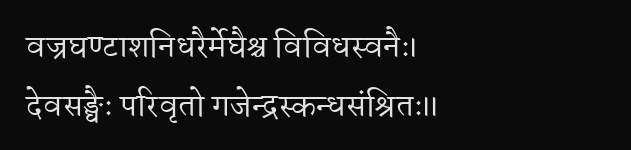वज्रघण्टाशनिधरैर्मेघैश्च विविधस्वनैः।
देवसङ्घैः परिवृतो गजेन्द्रस्कन्धसंश्रितः॥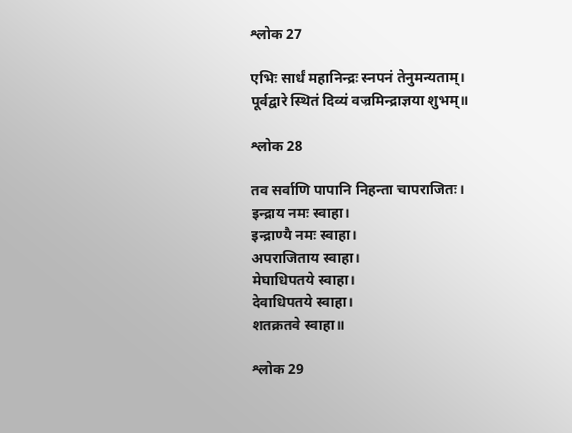श्लोक 27

एभिः सार्धं महानिन्द्रः स्नपनं तेनुमन्यताम्।
पूर्वद्वारे स्थितं दिव्यं वज्रमिन्द्राज्ञया शुभम्॥

श्लोक 28

तव सर्वाणि पापानि निहन्ता चापराजितः।
इन्द्राय नमः स्वाहा।
इन्द्राण्यै नमः स्वाहा।
अपराजिताय स्वाहा।
मेघाधिपतये स्वाहा।
देवाधिपतये स्वाहा।
शतक्रतवे स्वाहा॥

श्लोक 29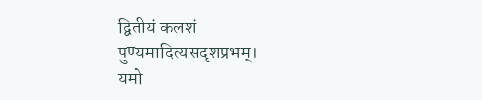द्वितीयं कलशं पुण्यमादित्यसदृशप्रभम्।
यमो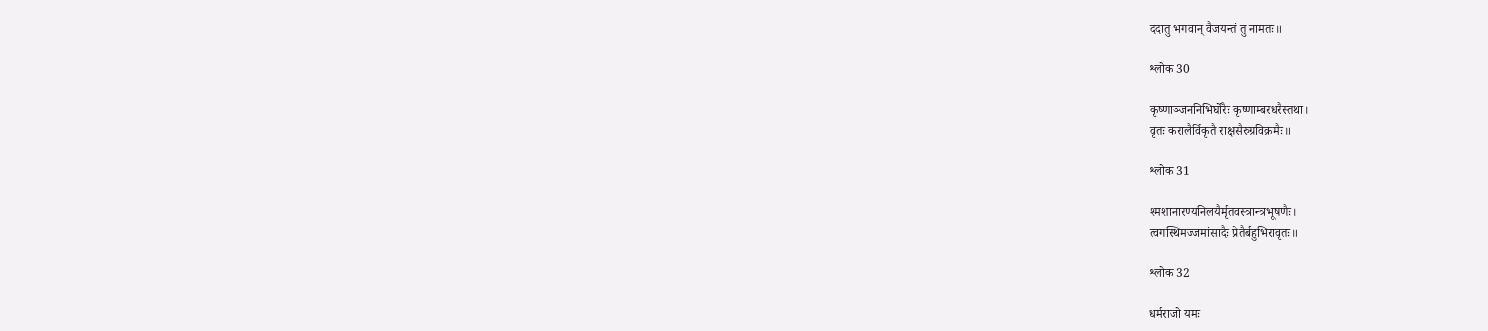ददातु भगवान् वैजयन्तं तु नामतः॥

श्लोक 30

कृष्णाञ्जननिभिर्घोरैः कृष्णाम्बरधरैस्तथा।
वृतः करालैर्विकृतै राक्षसैरुग्रविक्रमैः॥

श्लोक 31

श्मशानारण्यनिलयैर्मृतवस्त्रान्त्रभूषणैः।
त्वगस्थिमज्जमांसादैः प्रेतैर्बहुभिरावृतः॥

श्लोक 32

धर्मराजो यमः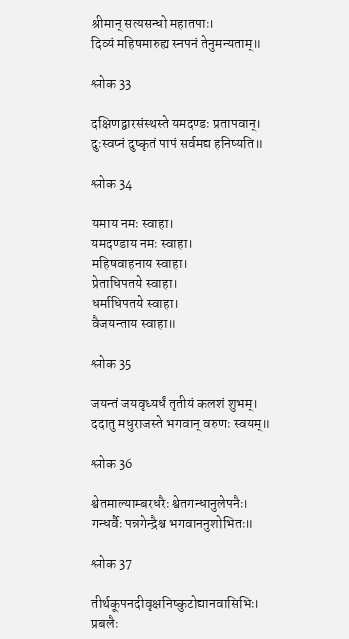श्रीमान् सत्यसन्धो महातपाः।
दिव्यं महिषमारुह्य स्नपनं तेनुमन्यताम्॥

श्लोक 33

दक्षिणद्वारसंस्थस्ते यमदण्डः प्रतापवान्।
दुःस्वप्नं दुष्कृतं पापं सर्वमद्य हनिष्यति॥

श्लोक 34

यमाय नमः स्वाहा।
यमदण्डाय नमः स्वाहा।
महिषवाहनाय स्वाहा।
प्रेताधिपतये स्वाहा।
धर्माधिपतये स्वाहा।
वैजयन्ताय स्वाहा॥

श्लोक 35

जयन्तं जयवृध्यर्धं तृतीयं कलशं शुभम्।
ददातु मधुराजस्ते भगवान् वरुणः स्वयम्॥

श्लोक 36

श्वेतमाल्याम्बरधरैः श्वेतगन्धानुलेपनैः।
गन्धर्वैः पन्नगेन्द्रैश्च भगवाननुशोभितः॥

श्लोक 37

तीर्थकूपनदीवृक्षनिष्कुटोद्यानवासिभिः।
प्रबलैः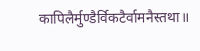कापिलैर्मुण्डैर्विकटैर्वामनैस्तथा॥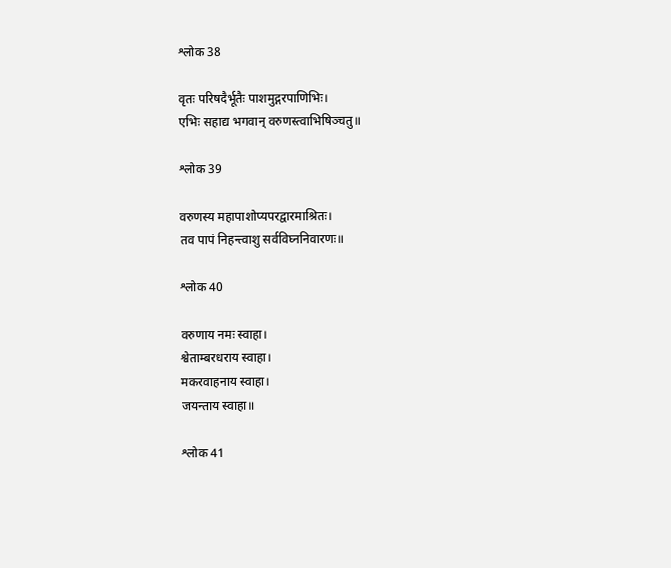श्लोक 38

वृतः परिषदैर्भूतैः पाशमुद्गरपाणिभिः।
एभिः सहाद्य भगवान् वरुणस्त्वाभिषिञ्चतु॥

श्लोक 39

वरुणस्य महापाशोप्यपरद्वारमाश्रितः।
तव पापं निहन्त्वाशु सर्वविघ्ननिवारणः॥

श्लोक 40

वरुणाय नमः स्वाहा।
श्वेताम्बरधराय स्वाहा।
मकरवाहनाय स्वाहा।
जयन्ताय स्वाहा॥

श्लोक 41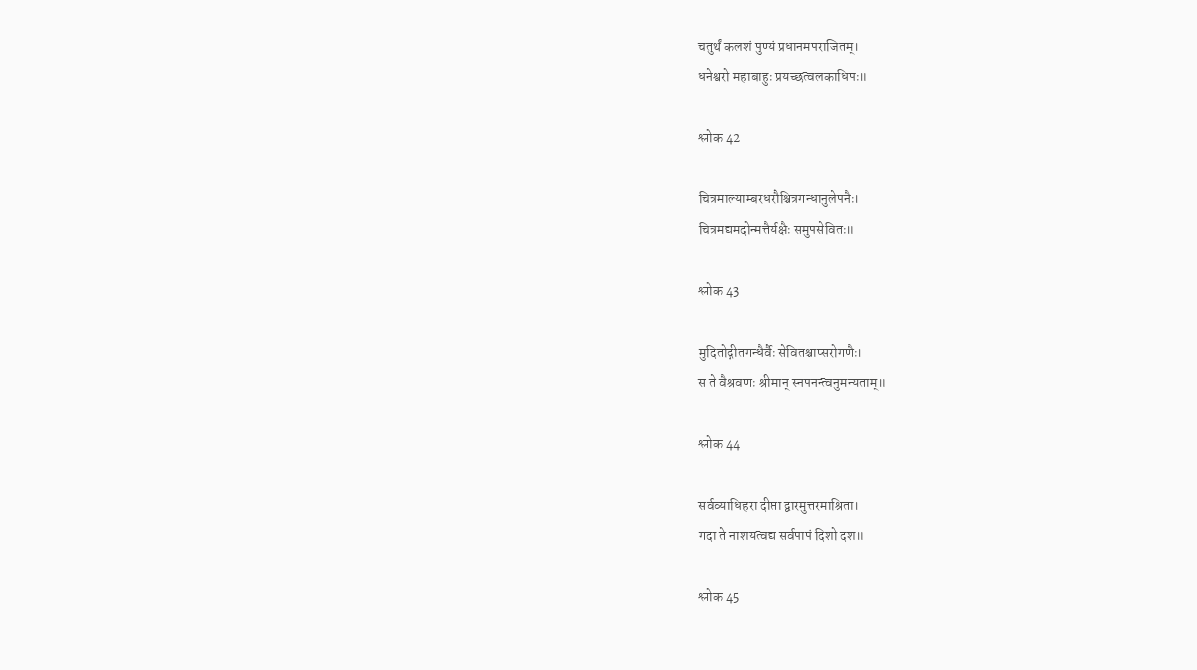चतुर्थं कलशं पुण्यं प्रधानमपराजितम्।
धनेश्वरो महाबाहुः प्रयच्छत्वलकाधिपः॥

श्लोक 42

चित्रमाल्याम्बरधरौश्चित्रगन्धानुलेपनैः।
चित्रमद्यमदोन्मत्तैर्यक्षैः समुपसेवितः॥

श्लोक 43

मुदितोद्गीतगन्धैर्वैः सेवितश्चाप्सरोगणैः।
स ते वैश्रवणः श्रीमान् स्नपनन्त्वनुमन्यताम्॥

श्लोक 44

सर्वव्याधिहरा दीप्ता द्वारमुत्तरमाश्रिता।
गदा ते नाशयत्वद्य सर्वपापं दिशो दश॥

श्लोक 45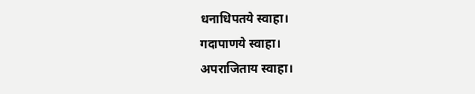धनाधिपतये स्वाहा।
गदापाणये स्वाहा।
अपराजिताय स्वाहा।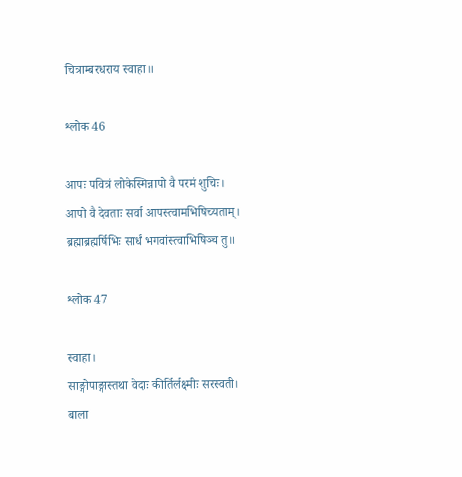चित्राम्बरधराय स्वाहा॥

श्लोक 46

आपः पवित्रं लोकेस्मिन्नापो वै परमं शुचिः।
आपो वै देवताः सर्वा आपस्त्वामभिषिच्यताम्।
ब्रह्माब्रह्मर्षिभिः सार्धं भगवांस्त्वाभिषिञ्च तु॥

श्लोक 47

स्वाहा।
साङ्गोपाङ्गास्तथा वेदाः कीर्तिर्लक्ष्मीः सरस्वती।
बाला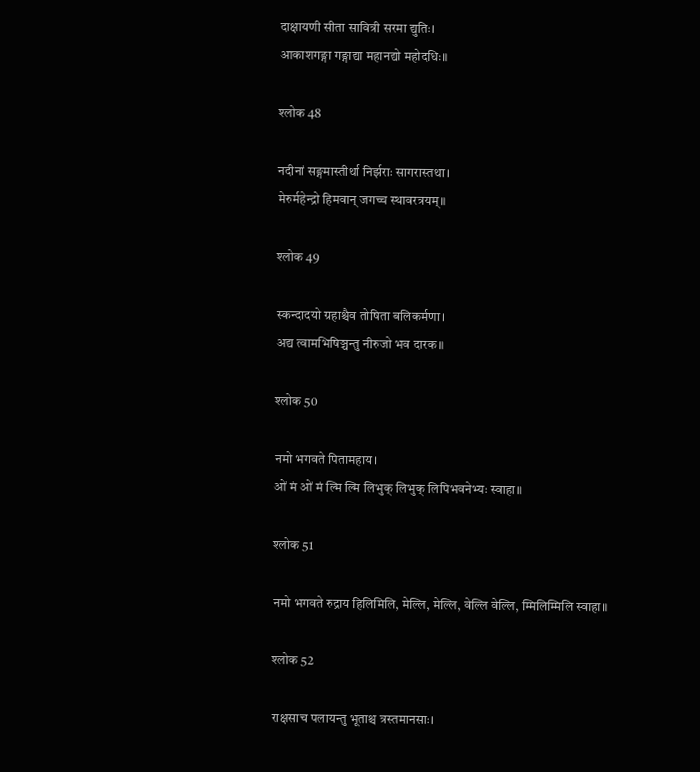दाक्षायणी सीता सावित्री सरमा द्युतिः।
आकाशगङ्गा गङ्गाद्या महानद्यो महोदधिः॥

श्लोक 48

नदीनां सङ्गमास्तीर्था निर्झराः सागरास्तथा।
मेरुर्महेन्द्रो हिमवान् जगच्च स्थावरत्रयम्॥

श्लोक 49

स्कन्दादयो ग्रहाश्चैव तोषिता बलिकर्मणा।
अद्य त्वामभिषिञ्चन्तु नीरुजो भव दारक॥

श्लोक 50

नमो भगवते पितामहाय।
ओं मं ओं मं ल्मि ल्मि लिभुक् लिभुक् लिपिभवनेभ्यः स्वाहा॥

श्लोक 51

नमो भगवते रुद्राय हिलिमिलि, मेल्लि, मेल्लि, वेल्लि वेल्लि, म्मिलिम्मिलि स्वाहा॥

श्लोक 52

राक्षसाच पलायन्तु भूताश्च त्रस्तमानसाः।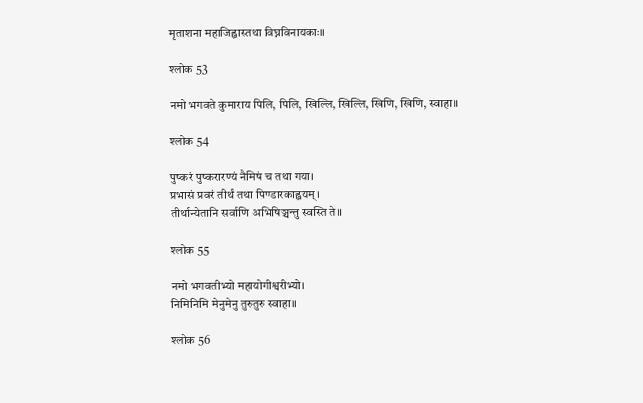मृताशना महाजिह्वास्तथा विघ्नविनायकाः॥

श्लोक 53

नमो भगवते कुमाराय पिलि, पिलि, खिल्लि, खिल्लि, खिणि, खिणि, स्वाहा॥

श्लोक 54

पुष्करं पुष्करारण्यं नैमिषं च तथा गया।
प्रभासं प्रवरं तीर्थं तथा पिण्डारकाह्वयम्।
तीर्थान्येतानि सर्वाणि अभिषिञ्चन्तु स्वस्ति ते॥

श्लोक 55

नमो भगवतीभ्यो महायोगीश्वरीभ्यो।
निमिनिमि मेनुमेनु तुरुतुरु स्वाहा॥

श्लोक 56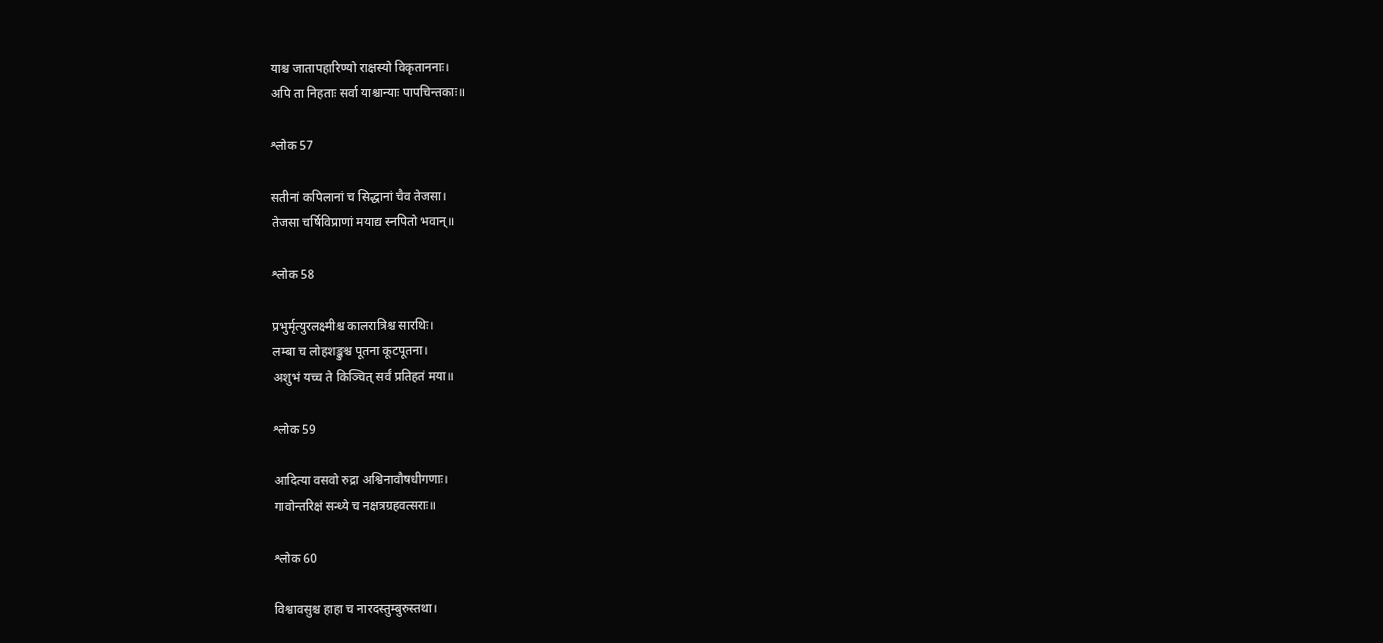याश्च जातापहारिण्यो राक्षस्यो विकृताननाः।
अपि ता निहताः सर्वा याश्चान्याः पापचिन्तकाः॥

श्लोक 57

सतीनां कपिलानां च सिद्धानां चैव तेजसा।
तेजसा चर्षिविप्राणां मयाद्य स्नपितो भवान्॥

श्लोक 58

प्रभुर्मृत्युरलक्ष्मीश्च कालरात्रिश्च सारथिः।
लम्बा च लोहशङ्कुश्च पूतना कूटपूतना।
अशुभं यच्च ते किञ्चित् सर्वं प्रतिहतं मया॥

श्लोक 59

आदित्या वसवो रुद्रा अश्विनावौषधीगणाः।
गावोन्तरिक्षं सन्ध्ये च नक्षत्रग्रहवत्सराः॥

श्लोक 60

विश्वावसुश्च हाहा च नारदस्तुम्बुरुस्तथा।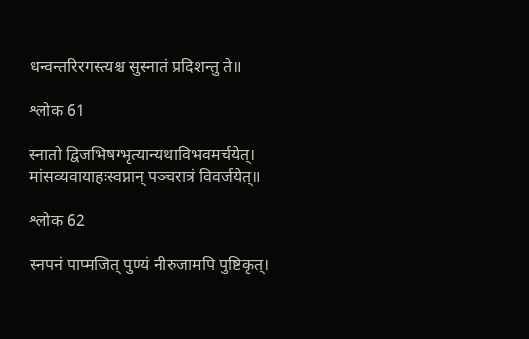धन्वन्तरिरगस्त्यश्च सुस्नातं प्रदिशन्तु ते॥

श्लोक 61

स्नातो द्विजभिषग्भृत्यान्यथाविभवमर्चयेत्।
मांसव्यवायाहःस्वप्नान् पञ्चरात्रं विवर्जयेत्॥

श्लोक 62

स्नपनं पाप्मजित् पुण्यं नीरुजामपि पुष्टिकृत्।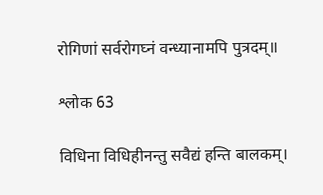रोगिणां सर्वरोगघ्नं वन्ध्यानामपि पुत्रदम्॥

श्लोक 63

विधिना विधिहीनन्तु सवैद्यं हन्ति बालकम्।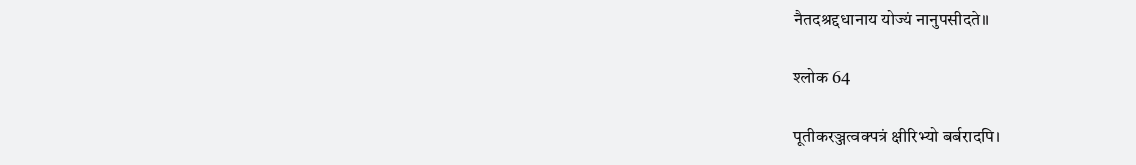नैतदश्रद्दधानाय योज्यं नानुपसीदते॥

श्लोक 64

पूतीकरञ्जत्वक्पत्रं क्षीरिभ्यो बर्बरादपि।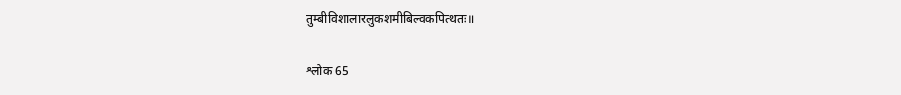तुम्बीविशालारलुकशमीबिल्वकपित्थतः॥

श्लोक 65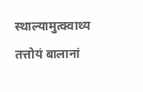स्थाल्यामुत्क्वाथ्य तत्तोयं बालानां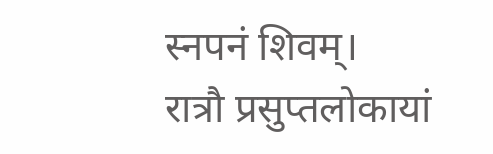स्नपनं शिवम्।
रात्रौ प्रसुप्तलोकायां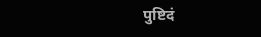पुष्टिदं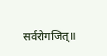सर्वरोगजित्॥